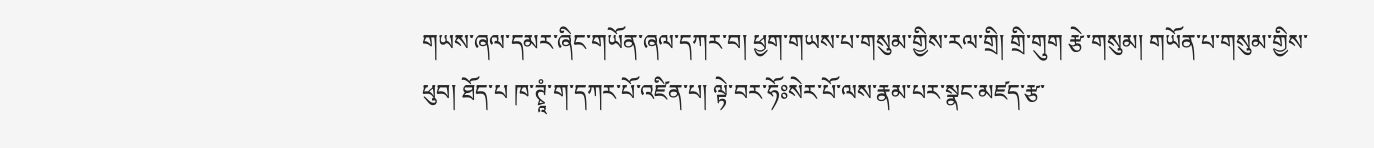གཡས་ཞལ་དམར་ཞིང་གཡོན་ཞལ་དཀར་བ། ཕྱག་གཡས་པ་གསུམ་གྱིས་རལ་གྲི། གྲི་གུག རྩེ་གསུམ། གཡོན་པ་གསུམ་གྱིས་ཕུབ། ཐོད་པ ཁ་ཊྭཱཾ་ག་དཀར་པོ་འཛིན་པ། ལྟེ་བར་ཧོཿསེར་པོ་ལས་རྣམ་པར་སྣང་མཛད་རྩ་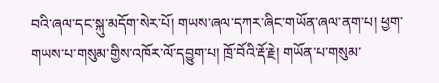བའི་ཞལ་དང་སྐུ་མདོག་སེར་པོ། གཡས་ཞལ་དཀར་ཞིང་གཡོན་ཞལ་ནག་པ། ཕྱག་གཡས་པ་གསུམ་གྱིས་འཁོར་ལོ་དབྱུག་པ། ཁྲོ་བོའི་རྡོ་རྗེ། གཡོན་པ་གསུམ་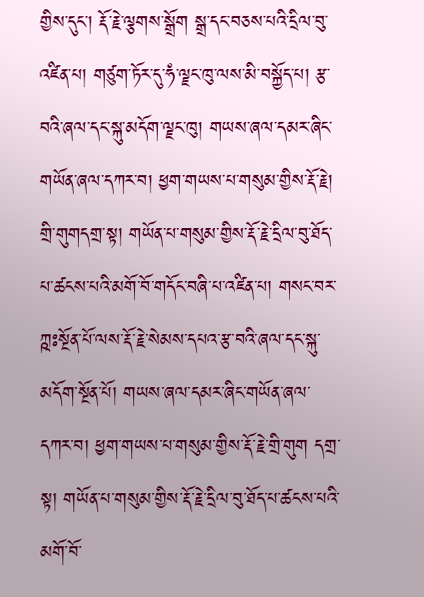གྱིས་དུང་། རྡོ་རྗེ་ལྕགས་སྒྲོག སྒྲ་དང་བཅས་པའི་དྲིལ་བུ་འཛིན་པ། གཙུག་ཏོར་དུ་ཧཾ་ལྗང་ཁུ་ལས་མི་བསྐྱོད་པ། རྩ་བའི་ཞལ་དང་སྐུ་མདོག་ལྗང་ཁུ། གཡས་ཞལ་དམར་ཞིང་གཡོན་ཞལ་དཀར་བ། ཕྱག་གཡས་པ་གསུམ་གྱིས་རྡོ་རྗེ། གྲི་གུགདགྲ་སྟ། གཡོན་པ་གསུམ་གྱིས་རྡོ་རྗེ་དྲིལ་བུ་ཐོད་པ་ཚངས་པའི་མགོ་བོ་གདོང་བཞི་པ་འཛིན་པ། གསང་བར་ཀྵཿསྔོན་པོ་ལས་རྡོ་རྗེ་སེམས་དཔའ་རྩ་བའི་ཞལ་དང་སྐུ་མདོག་སྔོན་པོ། གཡས་ཞལ་དམར་ཞིང་གཡོན་ཞལ་དཀར་བ། ཕྱག་གཡས་པ་གསུམ་གྱིས་རྡོ་རྗེ་གྲི་གུག དགྲ་སྟ། གཡོན་པ་གསུམ་གྱིས་རྡོ་རྗེ་དྲིལ་བུ་ཐོད་པ་ཚངས་པའི་མགོ་བོ་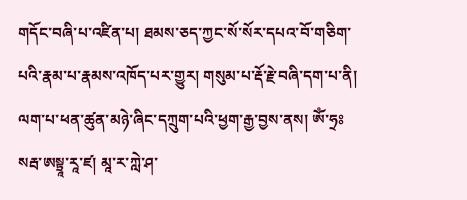གདོང་བཞི་པ་འཛིན་པ། ཐམས་ཅད་ཀྱང་སོ་སོར་དཔའ་བོ་གཅིག་པའི་རྣམ་པ་རྣམས་འཁོད་པར་གྱུར། གསུམ་པ་རྡོ་རྗེ་བཞི་དག་པ་ནི། ལག་པ་ཕན་ཚུན་མཉེ་ཞིང་དཀྲུག་པའི་ཕྱག་རྒྱ་བྱས་ནས། ཨོཾ་ཧྲཿསརྦ་ཨསྟྲཱ་རཱ་ཛ། མཱ་ར་ཀླེ་ཤ་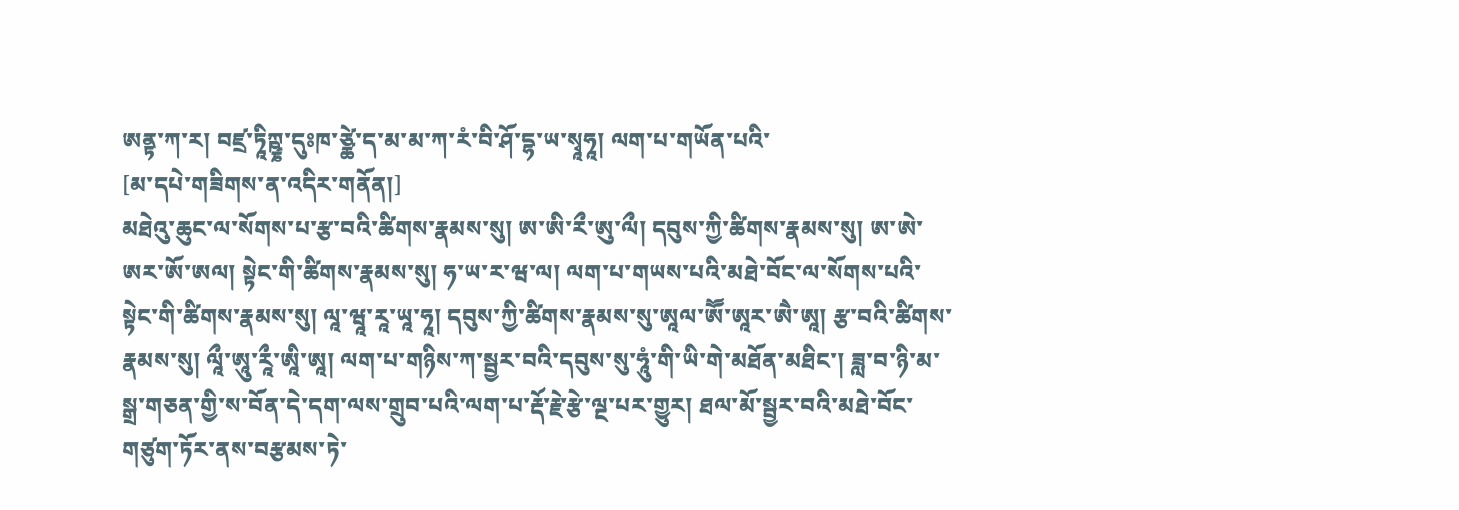ཨནྟ་ཀ་ར། བཛྲ་ཏཱིཀྵྞ་དུཿཁ་ཙྪེ་ད་མ་མ་ཀ་རཾ་བི་ཤོ་དྷ་ཡ་སྭཱཧཱ། ལག་པ་གཡོན་པའི་
[མ་དཔེ་གཟིགས་ན་འདིར་གནོན།]
མཐེའུ་ཆུང་ལ་སོགས་པ་རྩ་བའི་ཚིགས་རྣམས་སུ། ཨ་ཨི་རྀ་ཨུ་ལྀ། དབུས་ཀྱི་ཚིགས་རྣམས་སུ། ཨ་ཨེ་ཨར་ཨོ་ཨལ། སྟེང་གི་ཚིགས་རྣམས་སུ། ཧ་ཡ་ར་ཝ་ལ། ལག་པ་གཡས་པའི་མཐེ་བོང་ལ་སོགས་པའི་སྟེང་གི་ཚིགས་རྣམས་སུ། ལཱ་ཝཱ་རཱ་ཡཱ་ཧཱ། དབུས་ཀྱི་ཚིགས་རྣམས་སུ་ཨཱལ་ཨཽ་ཨཱར་ཨཻ་ཨཱ། རྩ་བའི་ཚིགས་རྣམས་སུ། ལཱྀ་ཨཱུ་རཱྀ་ཨཱི་ཨཱ། ལག་པ་གཉིས་ཀ་སྦྱར་བའི་དབུས་སུ་ཧཱུཾ་གི་ཡི་གེ་མཐོན་མཐིང་། ཟླ་བ་ཉི་མ་སྒྲ་གཅན་གྱི་ས་བོན་དེ་དག་ལས་གྲུབ་པའི་ལག་པ་རྡོ་རྗེ་རྩེ་ལྔ་པར་གྱུར། ཐལ་མོ་སྦྱར་བའི་མཐེ་བོང་གཙུག་ཏོར་ནས་བརྩམས་ཏེ་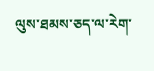ལུས་ཐམས་ཅད་ལ་རེག་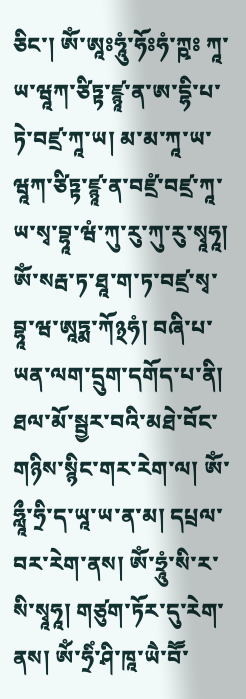ཅིང་། ཨོཾ་ཨཱཿཧཱུཾ་ཧོཿཧཾ་ཀྵཿ ཀཱ་ཡ་ཝཱཀ་ཙིཏྟ་ཛྙཱ་ན་ཨ་དྷི་པ་ཏེ་བཛྲ་ཀཱ་ཡ། མ་མ་ཀཱ་ཡ་ཝཱཀ་ཙིཏྟ་ཛྙཱ་ན་བཛྲཾ་བཛྲ་ཀཱ་ཡ་སྭ་བྷཱ་ཝཾ་ཀུ་རུ་ཀུ་རུ་སྭཱཧཱ། ཨོཾ་སརྦ་ཏ་ཐཱ་ག་ཏ་བཛྲ་སྭ་བྷཱ་ཝ་ཨཱཏྨ་ཀོ྅ཧཾ། བཞི་པ་ཡན་ལག་དྲུག་དགོད་པ་ནི། ཐལ་མོ་སྦྱར་བའི་མཐེ་བོང་གཉིས་སྙིང་གར་རེག་ལ། ཨོཾ་ཧླཱྀ་ཧྲི་ད་ཡཱ་ཡ་ན་མ། དཔྲལ་བར་རེག་ནས། ཨོཾ་ཧྲཱུཾ་སི་ར་སི་སྭཱཧཱ། གཙུག་ཏོར་དུ་རེག་ནས། ཨོཾ་ཧྲིཾ་ཤི་ཁཱ་ཡཻ་བཽ་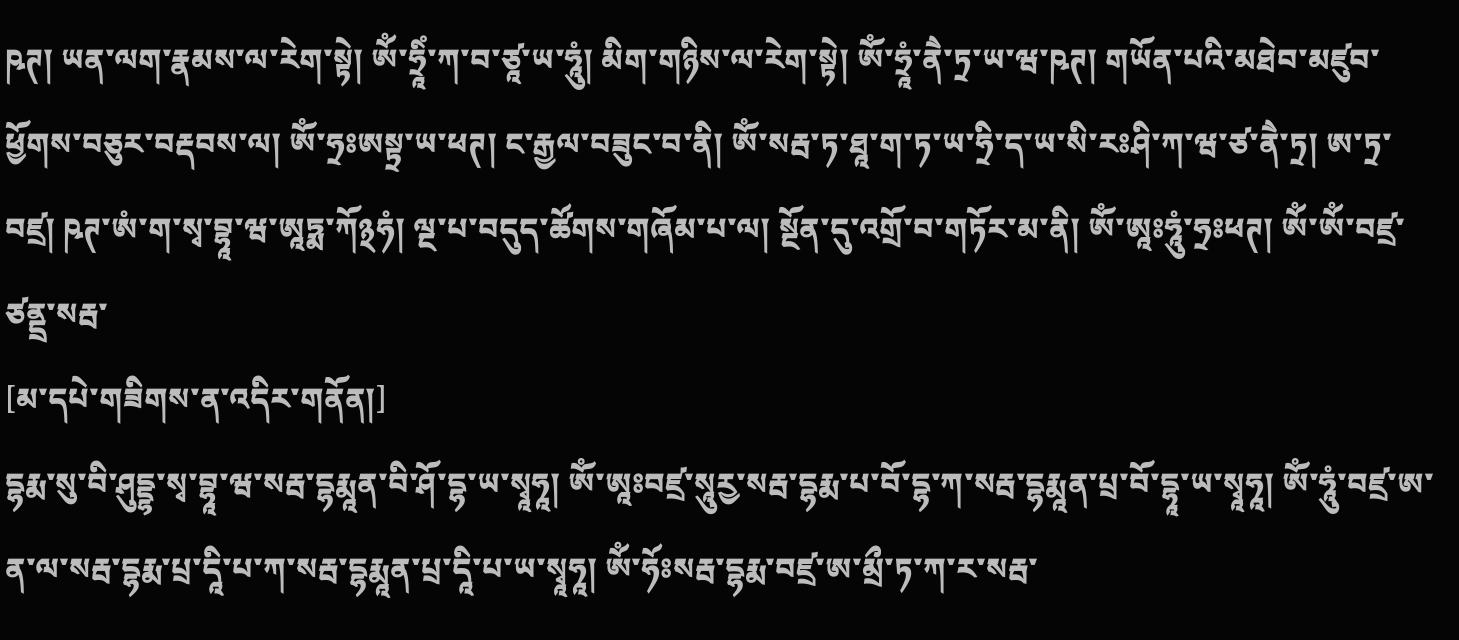ཥཊ། ཡན་ལག་རྣམས་ལ་རེག་སྟེ། ཨོཾ་ཧྲཱིཾ་ཀ་བ་ཙཱ་ཡ་ཧཱུཾ། མིག་གཉིས་ལ་རེག་སྟེ། ཨོཾ་ཧྲཱཾ་ནཻ་ཏྲ་ཡ་ཝ་ཥཊ། གཡོན་པའི་མཐེབ་མཛུབ་ཕྱོགས་བཅུར་བརྡབས་ལ། ཨོཾ་ཧྲཿཨསྟྲ་ཡ་ཕཊ། ང་རྒྱལ་བཟུང་བ་ནི། ཨོཾ་སརྦ་ཏ་ཐཱ་ག་ཏ་ཡ་ཧྲི་ད་ཡ་སི་རཿཤི་ཀ་ཝ་ཙ་ནཻ་ཏྲ། ཨ་ཏྲ་བཛྲ། ཥཊ་ཨཾ་ག་སྭ་བྷཱ་ཝ་ཨཱཏྨ་ཀོ྅ཧཾ། ལྔ་པ་བདུད་ཚོགས་གཞོམ་པ་ལ། སྔོན་དུ་འགྲོ་བ་གཏོར་མ་ནི། ཨོཾ་ཨཱཿཧཱུཾ་ཧྲཿཕཊ། ཨོཾ་ཨོཾ་བཛྲ་ཙནྡྲ་སརྦ་
[མ་དཔེ་གཟིགས་ན་འདིར་གནོན།]
དྷརྨ་སུ་བི་ཤུདྡྷ་སྭ་བྷཱ་ཝ་སརྦ་དྷརྨཱན་བི་ཤོ་དྷ་ཡ་སྭཱཧཱ། ཨོཾ་ཨཱཿབཛྲ་སཱུརྱ་སརྦ་དྷརྨ་པ་བོ་དྷ་ཀ་སརྦ་དྷརྨཱན་པྲ་བོ་དྷཱ་ཡ་སྭཱཧཱ། ཨོཾ་ཧཱུཾ་བཛྲ་ཨ་ན་ལ་སརྦ་དྷརྨ་པྲ་དཱི་པ་ཀ་སརྦ་དྷརྨཱན་པྲ་དཱི་པ་ཡ་སྭཱཧཱ། ཨོཾ་ཧོཿསརྦ་དྷརྨ་བཛྲ་ཨ་མྲྀ་ཏ་ཀ་ར་སརྦ་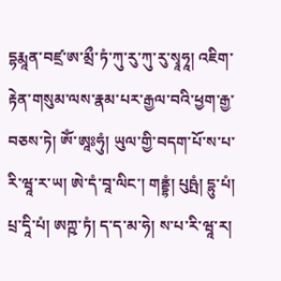དྷརྨཱན་བཛྲ་ཨ་མྲྀ་ཏཾ་ཀུ་རུ་ཀུ་རུ་སྭཱཧཱ། འཇིག་རྟེན་གསུམ་ལས་རྣམ་པར་རྒྱལ་བའི་ཕྱག་རྒྱ་བཅས་ཏེ། ཨོཾ་ཨཱཿཧུཾ། ཡུལ་གྱི་བདག་པོ་ས་པ་རི་ཝཱ་ར་ཡ། ཨེ་དཾ་བཱ་ལིང་། གནྡྷཾ། པུཥྤཾ། དྷུ་པཾ། པྲ་དཱི་པཾ། ཨཀྵ་ཏཾ། ད་ད་མ་ཧེ། ས་པ་རི་ཝཱ་ར།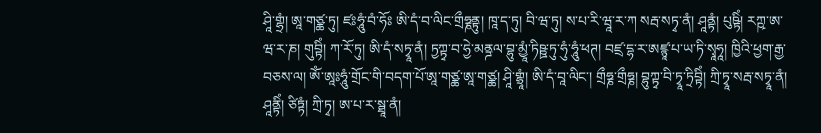ཤཱི་གྷྲཾ། ཨཱ་གཙྪ་ཏུ། ཛཿཧཱུཾ་བཾ་ཧོཿ ཨི་དཾ་བ་ལིང་གྲྀཧྞནྟུ། ཁཱ་ད་ཏུ། བི་ཝ་ཏུ། ས་པ་རི་ཝཱ་ར་ཀ སརྦ་སཏྭ་ནཾ། ཤཱནྟཾ། པུཥྟིཾ། རཀྵ་ཨ་ཝ་ར་ཎ། གུབྟིཾ། ཀ་རོ་ཏུ། ཨི་དཾ་སཏྭཱ་ནཾ། ཏྱཀྟྭ་བ་ཧྱེ་མནྜལ་བྷུ་མྱཱཾ་ཏིཥྛ་ཏུ་ཧུཾ་ཧཱུཾ་ཕཊ། བཛྲ་དྷ་ར་ཨཛྙཱ་པ་ཡ་ཏི་སྭཱཧཱ། ཁྱིའི་ཕྱག་རྒྱ་བཅས་ལ། ཨོཾ་ཨཱཿཧཱུཾ་གྲོང་གི་བདག་པོ་ཨཱ་གཙྪ་ཨཱ་གཙྪ། ཤཱི་གྷྲཱཾ། ཨི་དཾ་བཱ་ལིང་། གྲྀཧྞ་གྲྀཧྞ། བྷུཀྟྭ་བི་ཏྭཱ་ཏྲིབྟིཾ། ཀྲི་ཏྭཱ་སརྦ་སཏྭཱ་ནཾ། ཤཱནྟིཾ། ཙིཏྟཾ། ཀྲི་ཏྭ། ཨ་པ་ར་སྠཱ་ནཾ།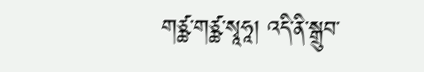གཙྪ་གཙྪ་སྭཱཧཱ། འདི་ནི་སྒྲུབ་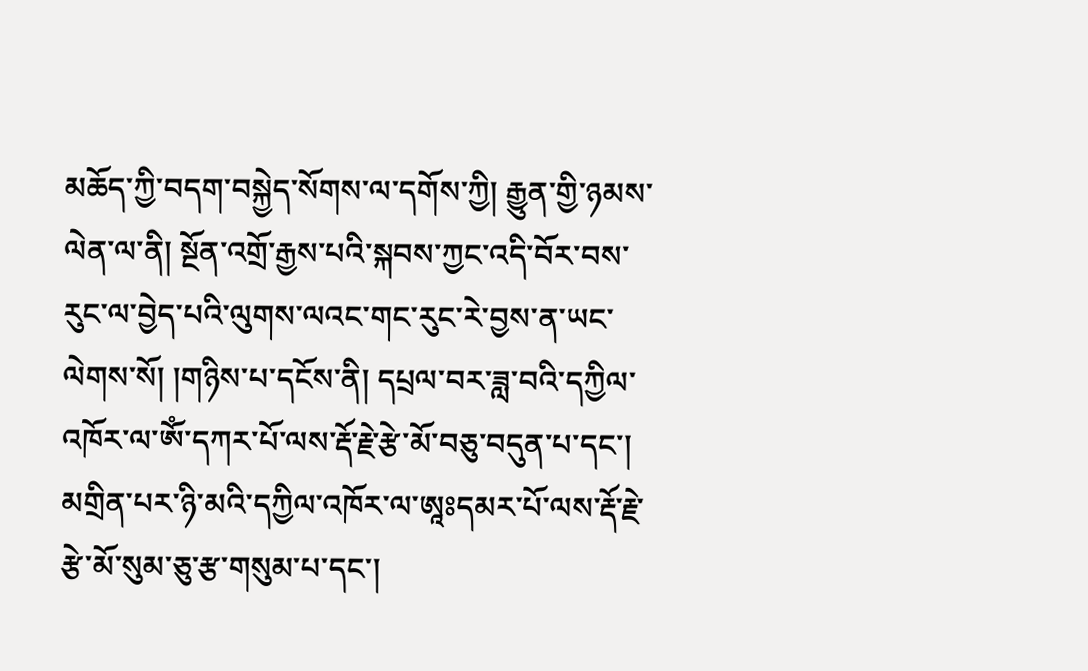མཆོད་ཀྱི་བདག་བསྐྱེད་སོགས་ལ་དགོས་ཀྱི། རྒྱུན་གྱི་ཉམས་ལེན་ལ་ནི། སྔོན་འགྲོ་རྒྱས་པའི་སྐབས་ཀྱང་འདི་བོར་བས་རུང་ལ་བྱེད་པའི་ལུགས་ལའང་གང་རུང་རེ་བྱས་ན་ཡང་ལེགས་སོ། །གཉིས་པ་དངོས་ནི། དཔྲལ་བར་ཟླ་བའི་དཀྱིལ་འཁོར་ལ་ཨོཾ་དཀར་པོ་ལས་རྡོ་རྗེ་རྩེ་མོ་བཅུ་བདུན་པ་དང་། མགྲིན་པར་ཉི་མའི་དཀྱིལ་འཁོར་ལ་ཨཱཿདམར་པོ་ལས་རྡོ་རྗེ་རྩེ་མོ་སུམ་ཅུ་རྩ་གསུམ་པ་དང་།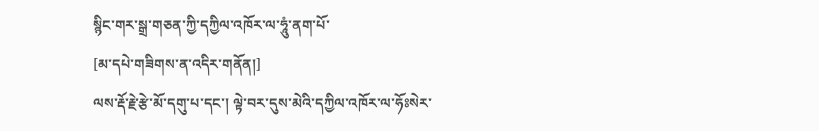སྙིང་གར་སྒྲ་གཅན་ཀྱི་དཀྱིལ་འཁོར་ལ་ཧཱུཾ་ནག་པོ་
[མ་དཔེ་གཟིགས་ན་འདིར་གནོན།]
ལས་རྡོ་རྗེ་རྩེ་མོ་དགུ་པ་དང་། ལྟེ་བར་དུས་མེའི་དཀྱིལ་འཁོར་ལ་ཧོཿསེར་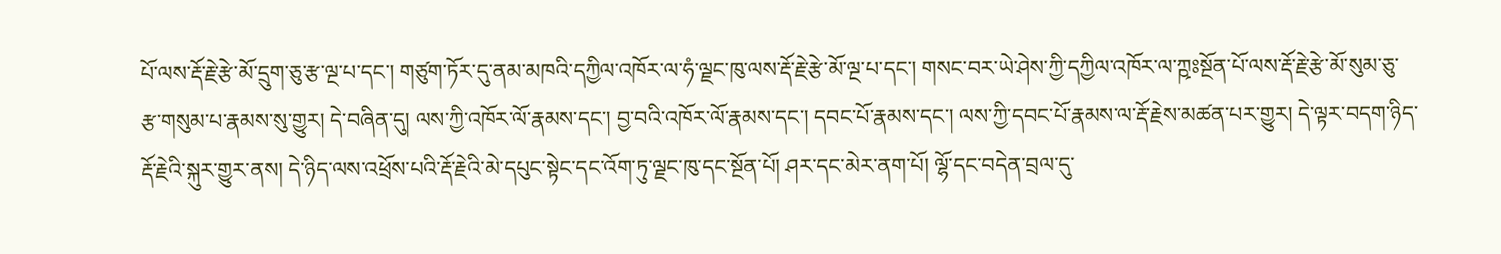པོ་ལས་རྡོ་རྗེ་རྩེ་མོ་དྲུག་ཅུ་རྩ་ལྔ་པ་དང་། གཙུག་ཏོར་དུ་ནམ་མཁའི་དཀྱིལ་འཁོར་ལ་ཧཾ་ལྗང་ཁུ་ལས་རྡོ་རྗེ་རྩེ་མོ་ལྔ་པ་དང་། གསང་བར་ཡེ་ཤེས་ཀྱི་དཀྱིལ་འཁོར་ལ་ཀྵཿསྔོན་པོ་ལས་རྡོ་རྗེ་རྩེ་མོ་སུམ་ཅུ་རྩ་གསུམ་པ་རྣམས་སུ་གྱུར། དེ་བཞིན་དུ། ལས་ཀྱི་འཁོར་ལོ་རྣམས་དང་། བྱ་བའི་འཁོར་ལོ་རྣམས་དང་། དབང་པོ་རྣམས་དང་། ལས་ཀྱི་དབང་པོ་རྣམས་ལ་རྡོ་རྗེས་མཚན་པར་གྱུར། དེ་ལྟར་བདག་ཉིད་རྡོ་རྗེའི་སྐུར་གྱུར་ནས། དེ་ཉིད་ལས་འཕྲོས་པའི་རྡོ་རྗེའི་མེ་དཔུང་སྟེང་དང་འོག་ཏུ་ལྗང་ཁུ་དང་སྔོན་པོ། ཤར་དང་མེར་ནག་པོ། ལྷོ་དང་བདེན་བྲལ་དུ་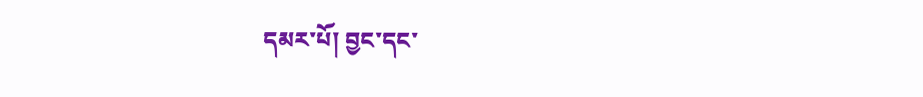དམར་པོ། བྱང་དང་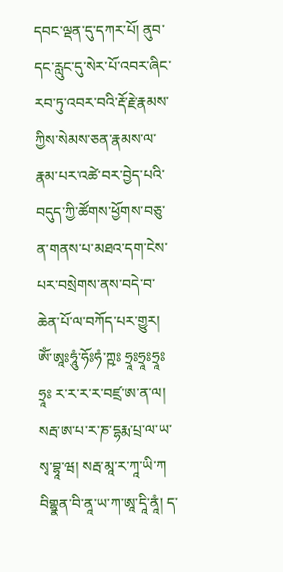དབང་ལྡན་དུ་དཀར་པོ། ནུབ་དང་རླུང་དུ་སེར་པོ་འབར་ཞིང་རབ་ཏུ་འབར་བའི་རྡོ་རྗེ་རྣམས་ཀྱིས་སེམས་ཅན་རྣམས་ལ་རྣམ་པར་འཚེ་བར་བྱེད་པའི་བདུད་ཀྱི་ཚོགས་ཕྱོགས་བཅུ་ན་གནས་པ་མཐའ་དག་ངེས་པར་བསྲེགས་ནས་བདེ་བ་ཆེན་པོ་ལ་བཀོད་པར་གྱུར། ཨོཾ་ཨཱཿཧཱུཾ་ཧོཿཧཾ་ཀྵཿ ཧྲཱཿཧྲཱཿཧྲཱཿཧྲཱཿ ར་ར་ར་ར་བཛྲ་ཨ་ན་ལ། སརྦ་ཨ་པ་ར་ཎ་དྷརྨ་པྲ་ལ་ཡ་སྭ་བྷཱ་ཝ། སརྦ་མཱ་ར་ཀཱ་ཡི་ཀ བིགྷྣན་བི་ནཱ་ཡ་ཀ་ཨཱ་དཱི་ནཱཾ། ད་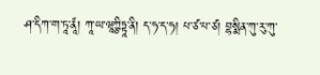ཤ་དིཀ་ག་ཏཱ་ནཱཾ། ཀཱ་ཡ་ཝཱཀྩིཏྟཱ་ནི། ད་ཧ་ད་ཧ། པ་ཙ་པ་ཙ། བྷསྨིན་ཀུ་རུ་ཀུ་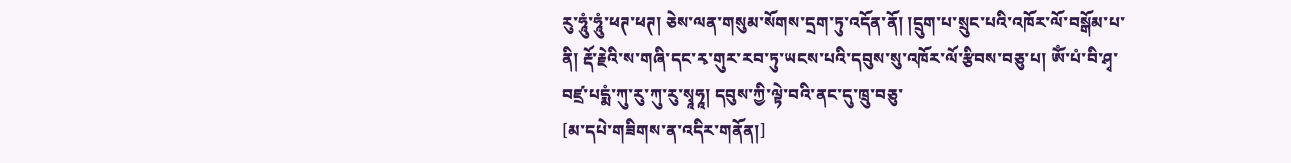རུ་ཧཱུཾ་ཧཱུཾ་ཕཊ་ཕཊ། ཅེས་ལན་གསུམ་སོགས་དྲག་ཏུ་འདོན་ནོ། །དྲུག་པ་སྲུང་པའི་འཁོར་ལོ་བསྒོམ་པ་ནི། རྡོ་རྗེའི་ས་གཞི་དང་རྭ་གུར་རབ་ཏུ་ཡངས་པའི་དབུས་སུ་འཁོར་ལོ་རྩིབས་བཅུ་པ། ཨོཾ་པཾ་བི་ཤྭ་བཛྲ་པདྨཾ་ཀུ་རུ་ཀུ་རུ་སྭཱཧཱ། དབུས་ཀྱི་ལྟེ་བའི་ནང་དུ་ཁྲུ་བཅུ་
[མ་དཔེ་གཟིགས་ན་འདིར་གནོན།]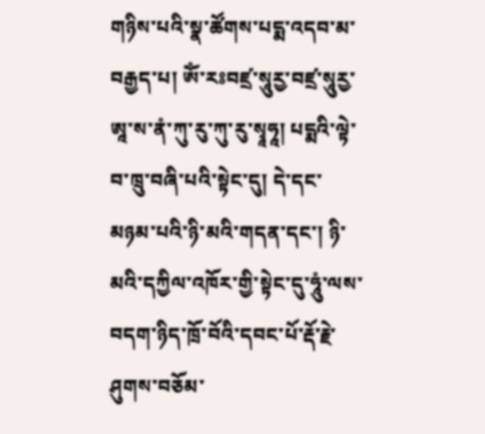གཉིས་པའི་སྣ་ཚོགས་པདྨ་འདབ་མ་བརྒྱད་པ། ཨོཾ་རཿབཛྲ་སཱུརྱ་བཛྲ་སཱུརྱ་ཨཱ་ས་ནཾ་ཀུ་རུ་ཀུ་རུ་སྭཱཧཱ། པདྨའི་ལྟེ་བ་ཁྲུ་བཞི་པའི་སྟེང་དུ། དེ་དང་མཉམ་པའི་ཉི་མའི་གདན་དང་། ཉི་མའི་དཀྱིལ་འཁོར་གྱི་སྟེང་དུ་ཧཱུཾ་ལས་བདག་ཉིད་ཁྲོ་བོའི་དབང་པོ་རྡོ་རྗེ་ཤུགས་བཅོམ་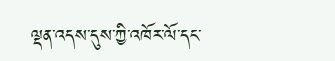ལྡན་འདས་དུས་ཀྱི་འཁོར་ལོ་དང་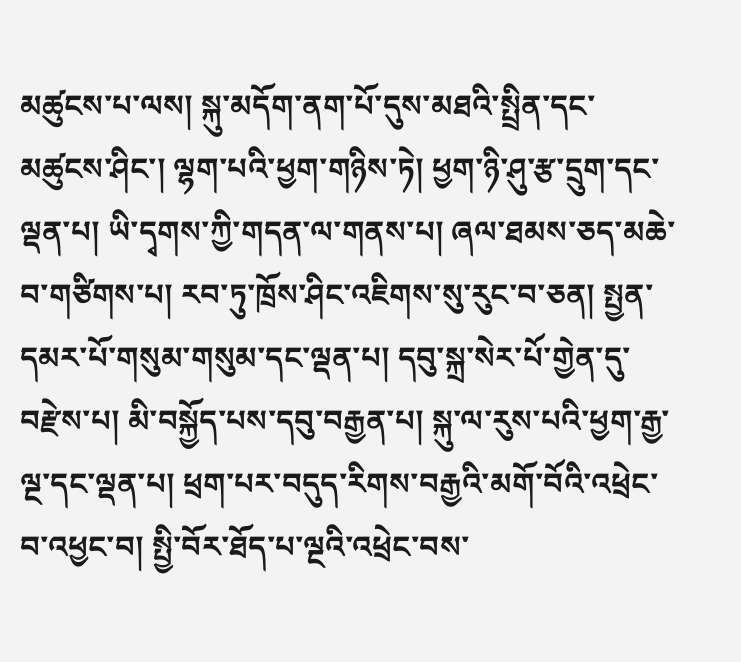མཚུངས་པ་ལས། སྐུ་མདོག་ནག་པོ་དུས་མཐའི་སྤྲིན་དང་མཚུངས་ཤིང་། ལྷག་པའི་ཕྱག་གཉིས་ཏེ། ཕྱག་ཉི་ཤུ་རྩ་དྲུག་དང་ལྡན་པ། ཡི་དྭགས་ཀྱི་གདན་ལ་གནས་པ། ཞལ་ཐམས་ཅད་མཆེ་བ་གཙིགས་པ། རབ་ཏུ་ཁྲོས་ཤིང་འཇིགས་སུ་རུང་བ་ཅན། སྤྱན་དམར་པོ་གསུམ་གསུམ་དང་ལྡན་པ། དབུ་སྐྲ་སེར་པོ་གྱེན་དུ་བརྫེས་པ། མི་བསྐྱོད་པས་དབུ་བརྒྱན་པ། སྐུ་ལ་རུས་པའི་ཕྱག་རྒྱ་ལྔ་དང་ལྡན་པ། ཕྲག་པར་བདུད་རིགས་བརྒྱའི་མགོ་བོའི་འཕྲེང་བ་འཕྱང་བ། སྤྱི་བོར་ཐོད་པ་ལྔའི་འཕྲེང་བས་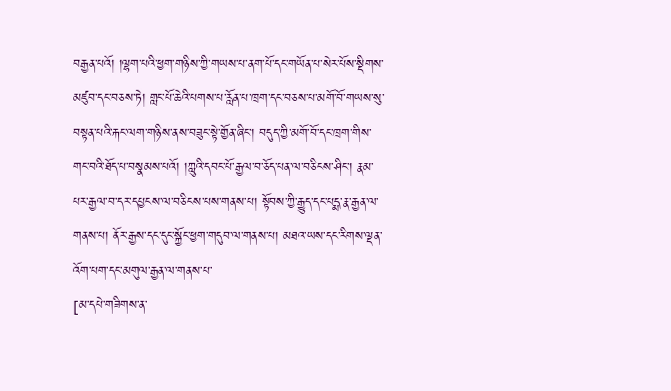བརྒྱན་པའོ། །ལྷག་པའི་ཕྱག་གཉིས་ཀྱི་གཡས་པ་ནག་པོ་དང་གཡོན་པ་སེར་པོས་སྡིགས་མཛུབ་དང་བཅས་ཏེ། གླང་པོ་ཆེའི་པགས་པ་རློན་པ་ཁྲག་དང་བཅས་པ་མགོ་བོ་གཡས་སུ་བསྟན་པའི་རྐང་ལག་གཉིས་ནས་བཟུང་སྟེ་གྱོན་ཞིང་། བདུད་ཀྱི་མགོ་བོ་དང་ཁྲག་གིས་གང་བའི་ཐོད་པ་བསྣམས་པའོ། །ཀླུའི་དབང་པོ་རྒྱལ་བ་ཅོད་པན་ལ་བཅིངས་ཤིང་། རྣམ་པར་རྒྱལ་བ་དར་དཔྱངས་ལ་བཅིངས་པས་གནས་པ། སྟོབས་ཀྱི་རྒྱུད་དང་པདྨ་རྣ་རྒྱན་ལ་གནས་པ། ནོར་རྒྱས་དང་དུང་སྐྱོང་ཕྱག་གདུབ་ལ་གནས་པ། མཐའ་ཡས་དང་རིགས་ལྡན་འོག་པག་དང་མགུལ་རྒྱན་ལ་གནས་པ་
[མ་དཔེ་གཟིགས་ན་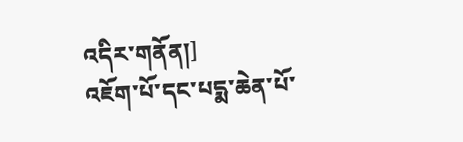འདིར་གནོན།]
འཇོག་པོ་དང་པདྨ་ཆེན་པོ་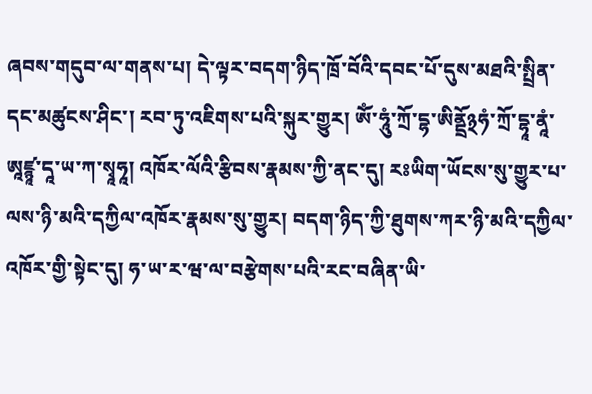ཞབས་གདུབ་ལ་གནས་པ། དེ་ལྟར་བདག་ཉིད་ཁྲོ་བོའི་དབང་པོ་དུས་མཐའི་སྤྲིན་དང་མཚུངས་ཤིང་། རབ་ཏུ་འཇིགས་པའི་སྐུར་གྱུར། ཨོཾ་ཧཱུཾ་ཀྲོ་དྷ་ཨིནྡྲོ྅ཧཾ་ཀྲོ་དྷཱ་ནཱཾ་ཨཱཛྙཱ་དཱ་ཡ་ཀ་སྭཱཧཱ། འཁོར་ལོའི་རྩིབས་རྣམས་ཀྱི་ནང་དུ། རཿཡིག་ཡོངས་སུ་གྱུར་པ་ལས་ཉི་མའི་དཀྱིལ་འཁོར་རྣམས་སུ་གྱུར། བདག་ཉིད་ཀྱི་ཐུགས་ཀར་ཉི་མའི་དཀྱིལ་འཁོར་གྱི་སྟེང་དུ། ཧ་ཡ་ར་ཝ་ལ་བརྩེགས་པའི་རང་བཞིན་ཡི་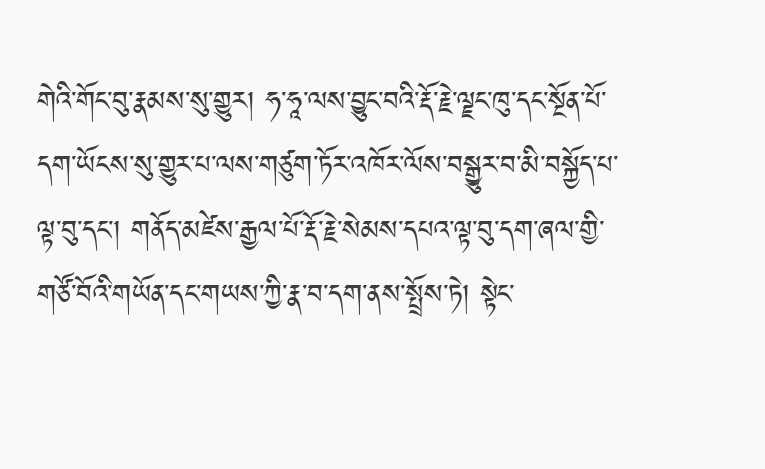གེའི་གོང་བུ་རྣམས་སུ་གྱུར། ཧ་ཧཱ་ལས་བྱུང་བའི་རྡོ་རྗེ་ལྗང་ཁུ་དང་སྔོན་པོ་དག་ཡོངས་སུ་གྱུར་པ་ལས་གཙུག་ཏོར་འཁོར་ལོས་བསྒྱུར་བ་མི་བསྐྱོད་པ་ལྟ་བུ་དང་། གནོད་མཛེས་རྒྱལ་པོ་རྡོ་རྗེ་སེམས་དཔའ་ལྟ་བུ་དག་ཞལ་གྱི་གཙོ་བོའི་གཡོན་དང་གཡས་ཀྱི་རྣ་བ་དག་ནས་སྤྲོས་ཏེ། སྟེང་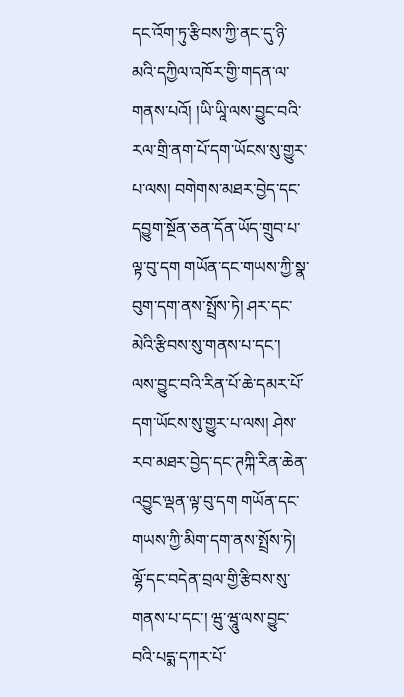དང་འོག་ཏུ་རྩིབས་ཀྱི་ནང་དུ་ཉི་མའི་དཀྱིལ་འཁོར་གྱི་གདན་ལ་གནས་པའོ། །ཡི་ཡཱི་ལས་བྱུང་བའི་རལ་གྲི་ནག་པོ་དག་ཡོངས་སུ་གྱུར་པ་ལས། བགེགས་མཐར་བྱེད་དང་དབྱུག་སྔོན་ཅན་དོན་ཡོད་གྲུབ་པ་ལྟ་བུ་དག གཡོན་དང་གཡས་ཀྱི་སྣ་བུག་དག་ནས་སྤྲོས་ཏེ། ཤར་དང་མེའི་རྩིབས་སུ་གནས་པ་དང་། ལས་བྱུང་བའི་རིན་པོ་ཆེ་དམར་པོ་དག་ཡོངས་སུ་གྱུར་པ་ལས། ཤེས་རབ་མཐར་བྱེད་དང་ཊཀྐི་རིན་ཆེན་འབྱུང་ལྡན་ལྟ་བུ་དག གཡོན་དང་གཡས་ཀྱི་མིག་དག་ནས་སྤྲོས་ཏེ། ལྷོ་དང་བདེན་བྲལ་གྱི་རྩིབས་སུ་གནས་པ་དང་། ཝུ་ཝཱུ་ལས་བྱུང་བའི་པདྨ་དཀར་པོ་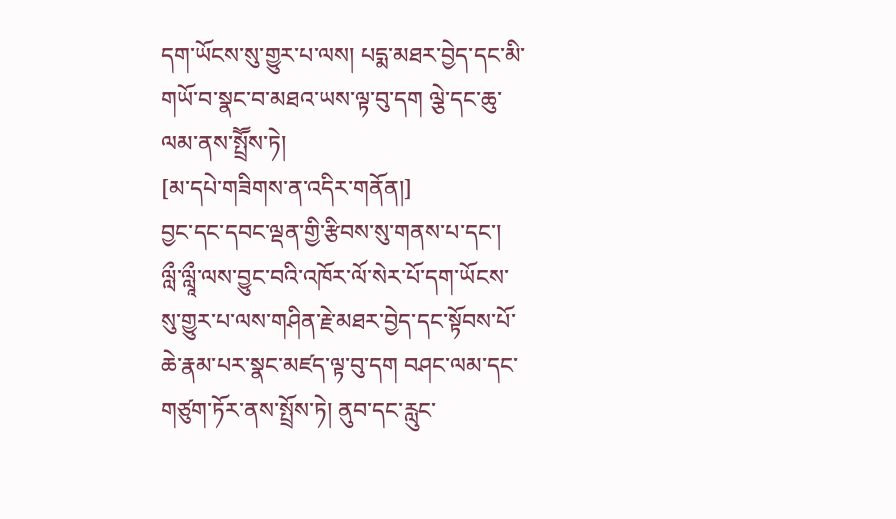དག་ཡོངས་སུ་གྱུར་པ་ལས། པདྨ་མཐར་བྱེད་དང་མི་གཡོ་བ་སྣང་བ་མཐའ་ཡས་ལྟ་བུ་དག ལྕེ་དང་ཆུ་ལམ་ནས་སྤྲཽས་ཏེ།
[མ་དཔེ་གཟིགས་ན་འདིར་གནོན།]
བྱང་དང་དབང་ལྡན་གྱི་རྩིབས་སུ་གནས་པ་དང་། ལླྀ་ལླཱྀ་ལས་བྱུང་བའི་འཁོར་ལོ་སེར་པོ་དག་ཡོངས་སུ་གྱུར་པ་ལས་གཤིན་རྗེ་མཐར་བྱེད་དང་སྟོབས་པོ་ཆེ་རྣམ་པར་སྣང་མཛད་ལྟ་བུ་དག བཤང་ལམ་དང་གཙུག་ཏོར་ནས་སྤྲོས་ཏེ། ནུབ་དང་རླུང་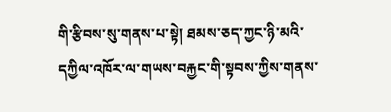གི་རྩིབས་སུ་གནས་པ་སྟེ། ཐམས་ཅད་ཀྱང་ཉི་མའི་དཀྱིལ་འཁོར་ལ་གཡས་བརྐྱང་གི་སྟབས་ཀྱིས་གནས་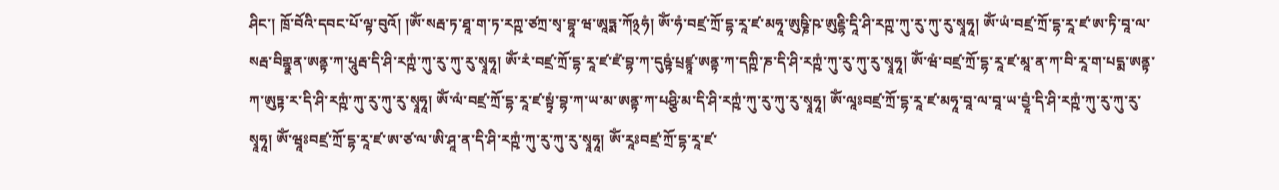ཤིང་། ཁྲོ་བོའི་དབང་པོ་ལྟ་བུའོ། །ཨོཾ་སརྦ་ཏ་ཐཱ་ག་ཏ་རཀྵ་ཙཀྲ་སྭ་བྷཱ་ཝ་ཨཱཏྨ་ཀོ྅ཧཾ། ཨོཾ་ཧཾ་བཛྲ་ཀྲོ་དྷ་རཱ་ཛ་མཧཱ་ཨུཥྞི་ཥ་ཨུརྡྷི་དཱི་ཤི་རཀྵ་ཀུ་རུ་ཀུ་རུ་སྭཱཧཱ། ཨོཾ་ཡཾ་བཛྲ་ཀྲོ་དྷ་རཱ་ཛ་ཨ་ཏི་བཱ་ལ་སརྦ་བིགྷྣན་ཨནྟ་ཀ་པཱུརྦ་དི་ཤི་རཀྵཾ་ཀུ་རུ་ཀུ་རུ་སྭཱཧཱ། ཨོཾ་རཾ་བཛྲ་ཀྲོ་དྷ་རཱ་ཛ་ཛཾ་བྷ་ཀ་དུཥྟཾ་པྲཛྙཱ་ཨནྟ་ཀ་དཀྵི་ཎ་དི་ཤི་རཀྵཾ་ཀུ་རུ་ཀུ་རུ་སྭཱཧཱ། ཨོཾ་ཝཾ་བཛྲ་ཀྲོ་དྷ་རཱ་ཛ་མཱ་ན་ཀ་བི་རཱ་ག་པདྨ་ཨནྟ་ཀ་ཨུཏྟ་ར་དི་ཤི་རཀྵཾ་ཀུ་རུ་ཀུ་རུ་སྭཱཧཱ། ཨོཾ་ལཾ་བཛྲ་ཀྲོ་དྷ་རཱ་ཛ་སྟྭཾ་བྷ་ཀ་ཡ་མ་ཨནྟ་ཀ་པཤྩི་མ་དི་ཤི་རཀྵཾ་ཀུ་རུ་ཀུ་རུ་སྭཱཧཱ། ཨོཾ་ལཱཿབཛྲ་ཀྲོ་དྷ་རཱ་ཛ་མཧཱ་བཱ་ལ་བཱ་ཡ་བྱཱཾ་དི་ཤི་རཀྵཾ་ཀུ་རུ་ཀུ་རུ་སྭཱཧཱ། ཨོཾ་ཝཱཿབཛྲ་ཀྲོ་དྷ་རཱ་ཛ་ཨ་ཙ་ལ་ཨི་ཤཱ་ན་དི་ཤི་རཀྵཾ་ཀུ་རུ་ཀུ་རུ་སྭཱཧཱ། ཨོཾ་རཱཿབཛྲ་ཀྲོ་དྷ་རཱ་ཛ་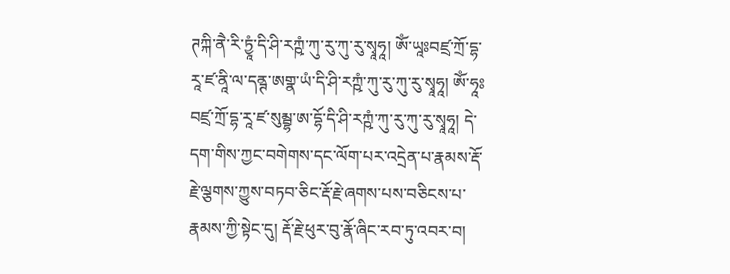ཊཀྐི་ནཻ་རི་ཏྱཱཾ་དི་ཤི་རཀྵཾ་ཀུ་རུ་ཀུ་རུ་སྭཱཧཱ། ཨོཾ་ཡཱཿབཛྲ་ཀྲོ་དྷ་རཱ་ཛ་ནཱི་ལ་དནྚ་ཨགྣ་ཡཾ་དི་ཤི་རཀྵཾ་ཀུ་རུ་ཀུ་རུ་སྭཱཧཱ། ཨོཾ་ཧཱཿབཛྲ་ཀྲོ་དྷ་རཱ་ཛ་སུམྦྷ་ཨ་དྷོ་དི་ཤི་རཀྵཾ་ཀུ་རུ་ཀུ་རུ་སྭཱཧཱ། དེ་དག་གིས་ཀྱང་བགེགས་དང་ལོག་པར་འདྲེན་པ་རྣམས་རྡོ་རྗེ་ལྕགས་ཀྱུས་བཏབ་ཅིང་རྡོ་རྗེ་ཞགས་པས་བཅིངས་པ་རྣམས་ཀྱི་སྟེང་དུ། རྡོ་རྗེ་ཕུར་བུ་རྣོ་ཞིང་རབ་ཏུ་འབར་བ།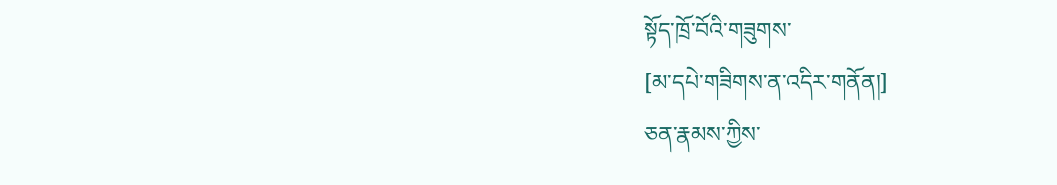སྟོད་ཁྲོ་བོའི་གཟུགས་
[མ་དཔེ་གཟིགས་ན་འདིར་གནོན།]
ཅན་རྣམས་ཀྱིས་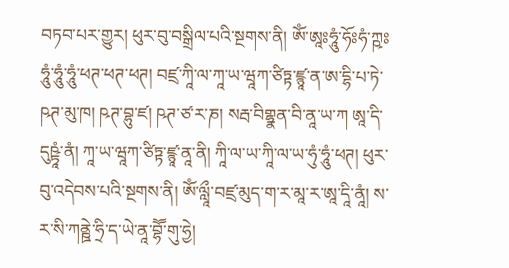བཏབ་པར་གྱུར། ཕུར་བུ་བསྒྲིལ་པའི་སྔགས་ནི། ཨོཾ་ཨཱཿཧཱུཾ་ཧོཿཧཾ་ཀྵཿཧཱུཾ་ཧཱུཾ་ཧཱུཾ་ཕཊ་ཕཊ་ཕཊ། བཛྲ་ཀཱི་ལ་ཀཱ་ཡ་ཝཱཀ་ཙིཏྟ་ཛྙཱ་ན་ཨ་དྷི་པ་ཏེ་ཥཊ་མུ་ཁ། ཥཊ་བྷུ་ཛ། ཥཊ་ཙ་ར་ཎ། སརྦ་བིགྷྣན་བི་ནཱ་ཡ་ཀ ཨཱ་དི་དུཥྟཱཾ་ནཾ། ཀཱ་ཡ་ཝཱཀ་ཙིཏྟ་ཛྙཱ་ནཱ་ནི། ཀཱི་ལ་ཡ་ཀཱི་ལ་ཡ་ཧུཾ་ཧཱུཾ་ཕཊ། ཕུར་བུ་འདེབས་པའི་སྔགས་ནི། ཨོཾ་ལླཱྀ་བཛྲ་མུད་ག་ར་མཱ་ར་ཨཱ་དཱི་ནཱཾ། ས་ར་སི་ཀནྛེ་ཧྲི་ད་ཡེ་ནཱ་བྷཽ་གུ་ཧྱེ།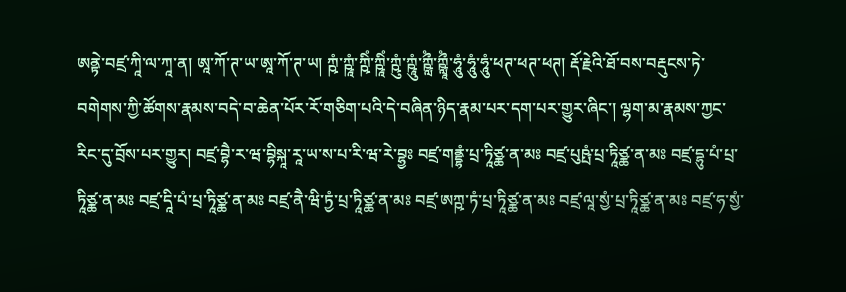ཨནྟེ་བཛྲ་ཀཱི་ལ་ཀཱ་ན། ཨཱ་ཀོ་ཊ་ཡ་ཨཱ་ཀོ་ཊ་ཡ། ཀྵཾ་ཀྵཱཾ་ཀྵིཾ་ཀྵཱིཾ་ཀྵུཾ་ཀྵཱུཾ་ཀྵླྀཾ་ཀྵླཱྀཾ་ཧཱུཾ་ཧཱུཾ་ཧཱུཾ་ཕཊ་ཕཊ་ཕཊ། རྡོ་རྗེའི་ཐོ་བས་བརྡུངས་ཏེ་བགེགས་ཀྱི་ཚོགས་རྣམས་བདེ་བ་ཆེན་པོར་རོ་གཅིག་པའི་དེ་བཞིན་ཉིད་རྣམ་པར་དག་པར་གྱུར་ཞིང་། ལྷག་མ་རྣམས་ཀྱང་རིང་དུ་བྲོས་པར་གྱུར། བཛྲ་བྷཻ་ར་ཝ་བྷིསྐཱ་རཱ་ཡ་ས་པ་རི་ཝ་རེ་བྷྱཿ བཛྲ་གནྡྷཾ་པྲ་ཏཱིཙྪ་ན་མཿ བཛྲ་པུཥྤཾ་པྲ་ཏཱིཙྪ་ན་མཿ བཛྲ་དྷུ་པཾ་པྲ་ཏཱིཙྪ་ན་མཿ བཛྲ་དཱི་པཾ་པྲ་ཏཱིཙྪ་ན་མཿ བཛྲ་ནཻ་ཝི་ཏྱཾ་པྲ་ཏཱིཙྪ་ན་མཿ བཛྲ་ཨཀྵ་ཏཾ་པྲ་ཏཱིཙྪ་ན་མཿ བཛྲ་ལཱ་སྱཾ་པྲ་ཏཱིཙྪ་ན་མཿ བཛྲ་ཧ་སྱཾ་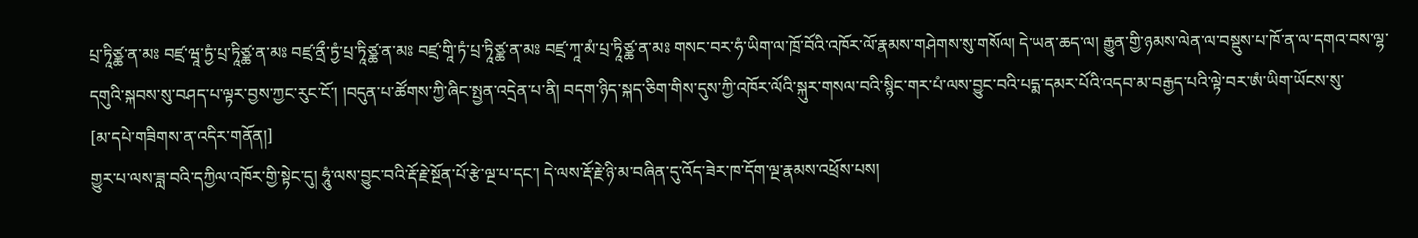པྲ་ཏཱིཙྪ་ན་མཿ བཛྲ་ཝཱ་ཏྱཾ་པྲ་ཏཱིཙྪ་ན་མཿ བཛྲ་ནྲྀ་ཏྱཾ་པྲ་ཏཱིཙྪ་ན་མཿ བཛྲ་གཱི་ཏཾ་པྲ་ཏཱིཙྪ་ན་མཿ བཛྲ་ཀཱ་མཾ་པྲ་ཏཱིཙྪ་ན་མཿ གསང་བར་ཧཾ་ཡིག་ལ་ཁྲོ་བོའི་འཁོར་ལོ་རྣམས་གཤེགས་སུ་གསོལ། དེ་ཡན་ཆད་ལ། རྒྱུན་གྱི་ཉམས་ལེན་ལ་བསྡུས་པ་ཁོ་ན་ལ་དགའ་བས་ལྷ་དགུའི་སྐབས་སུ་བཤད་པ་ལྟར་བྱས་ཀྱང་རུང་ངོ་། །བདུན་པ་ཚོགས་ཀྱི་ཞིང་སྤྱན་འདྲེན་པ་ནི། བདག་ཉིད་སྐད་ཅིག་གིས་དུས་ཀྱི་འཁོར་ལོའི་སྐུར་གསལ་བའི་སྙིང་གར་པཾ་ལས་བྱུང་བའི་པདྨ་དམར་པོའི་འདབ་མ་བརྒྱད་པའི་ལྟེ་བར་ཨཾ་ཡིག་ཡོངས་སུ་
[མ་དཔེ་གཟིགས་ན་འདིར་གནོན།]
གྱུར་པ་ལས་ཟླ་བའི་དཀྱིལ་འཁོར་གྱི་སྟེང་དུ། ཧཱུཾ་ལས་བྱུང་བའི་རྡོ་རྗེ་སྔོན་པོ་རྩེ་ལྔ་པ་དང་། དེ་ལས་རྡོ་རྗེ་ཉི་མ་བཞིན་དུ་འོད་ཟེར་ཁ་དོག་ལྔ་རྣམས་འཕྲོས་པས།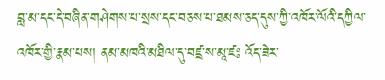བླ་མ་དང་དེ་བཞིན་གཤེགས་པ་སྲས་དང་བཅས་པ་ཐམས་ཅད་དུས་ཀྱི་འཁོར་ལོའི་དཀྱིལ་འཁོར་གྱི་རྣམ་པས། ནམ་མཁའི་མཐིལ་དུ་བཛྲ་ས་མཱ་ཛཿ འོད་ཟེར་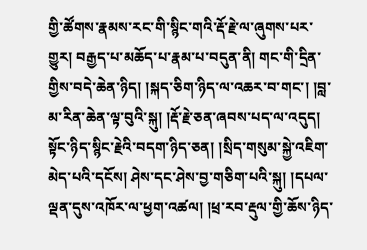གྱི་ཚོགས་རྣམས་རང་གི་སྙིང་གའི་རྡོ་རྗེ་ལ་ཞུགས་པར་གྱུར། བརྒྱད་པ་མཆོད་པ་རྣམ་པ་བདུན་ནི། གང་གི་དྲིན་གྱིས་བདེ་ཆེན་ཉིད། །སྐད་ཅིག་ཉིད་ལ་འཆར་བ་གང་། །བླ་མ་རིན་ཆེན་ལྟ་བུའི་སྐུ། །རྡོ་རྗེ་ཅན་ཞབས་པད་ལ་འདུད། སྟོང་ཉིད་སྙིང་རྗེའི་བདག་ཉིད་ཅན། །སྲིད་གསུམ་སྐྱེ་འཇིག་མེད་པའི་དངོས། ཤེས་དང་ཤེས་བྱ་གཅིག་པའི་སྐུ། །དཔལ་ལྡན་དུས་འཁོར་ལ་ཕྱག་འཚལ། །ཕྲ་རབ་རྡུལ་གྱི་ཆོས་ཉིད་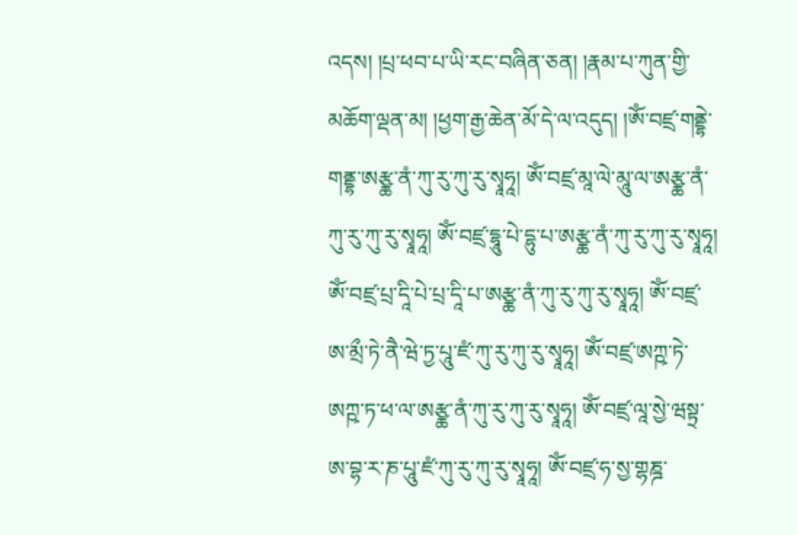འདས། །པྲ་ཕབ་པ་ཡི་རང་བཞིན་ཅན། །རྣམ་པ་ཀུན་གྱི་མཆོག་ལྡན་མ། །ཕྱག་རྒྱ་ཆེན་མོ་དེ་ལ་འདུད། །ཨོཾ་བཛྲ་གནྡྷེ་གནྡྷ་ཨརྩྪ་ནཾ་ཀུ་རུ་ཀུ་རུ་སྭཱཧཱ། ཨོཾ་བཛྲ་མཱ་ལེ་མཱུ་ལ་ཨརྩྪ་ནཾ་ཀུ་རུ་ཀུ་རུ་སྭཱཧཱ། ཨོཾ་བཛྲ་དྷཱུ་པེ་དྷུ་པ་ཨརྩྪ་ནཾ་ཀུ་རུ་ཀུ་རུ་སྭཱཧཱ། ཨོཾ་བཛྲ་པྲ་དཱི་པེ་པྲ་དཱི་པ་ཨརྩྪ་ནཾ་ཀུ་རུ་ཀུ་རུ་སྭཱཧཱ། ཨོཾ་བཛྲ་ཨ་མྲྀ་ཏེ་ནཻ་ཝེ་ཏྱ་པཱུ་ཛཾ་ཀུ་རུ་ཀུ་རུ་སྭཱཧཱ། ཨོཾ་བཛྲ་ཨཀྵ་ཏེ་ཨཀྵ་ཏ་ཕ་ལ་ཨརྩྪ་ནཾ་ཀུ་རུ་ཀུ་རུ་སྭཱཧཱ། ཨོཾ་བཛྲ་ལཱ་སྱེ་ཝསྟྲ་ཨ་བྷ་ར་ཎ་པཱུ་ཛཾ་ཀུ་རུ་ཀུ་རུ་སྭཱཧཱ། ཨོཾ་བཛྲ་ཧ་སྱ་གྷཎྜ་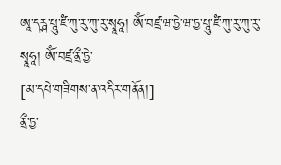ཨཱ་དརྴ་པཱུ་ཛཾ་ཀུ་རུ་ཀུ་རུ་སྭཱཧཱ། ཨོཾ་བཛྲ་ཝ་ཏྱེ་ཝ་ཏྱ་པཱུ་ཛཾ་ཀུ་རུ་ཀུ་རུ་སྭཱཧཱ། ཨོཾ་བཛྲ་ནྲྀ་ཏྱེ་
[མ་དཔེ་གཟིགས་ན་འདིར་གནོན།]
ནྲྀ་ཏྱ་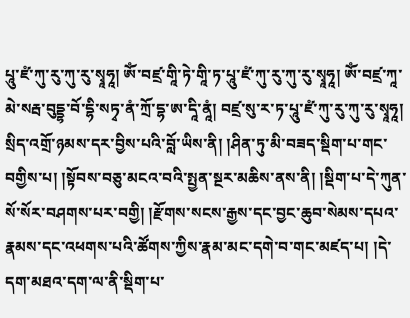པཱུ་ཛཾ་ཀུ་རུ་ཀུ་རུ་སྭཱཧཱ། ཨོཾ་བཛྲ་གཱི་ཏེ་གཱི་ཏ་པཱུ་ཛཾ་ཀུ་རུ་ཀུ་རུ་སྭཱཧཱ། ཨོཾ་བཛྲ་ཀཱ་མེ་སརྦ་བུདྡྷ་བོ་དྷི་སཏྭ་ནཾ་ཀྲོ་དྷ་ཨ་དཱི་ནཱཾ། བཛྲ་སུ་ར་ཏ་པཱུ་ཛཾ་ཀུ་རུ་ཀུ་རུ་སྭཱཧཱ། སྲིད་འགྲོ་ཉམས་དར་བྱིས་པའི་བློ་ཡིས་ནི། །ཤིན་ཏུ་མི་བཟད་སྡིག་པ་གང་བགྱིས་པ། །སྟོབས་བཅུ་མངའ་བའི་སྤྱན་སྔར་མཆིས་ནས་ནི། །སྡིག་པ་དེ་ཀུན་སོ་སོར་བཤགས་པར་བགྱི། །རྫོགས་སངས་རྒྱས་དང་བྱང་ཆུབ་སེམས་དཔའ་རྣམས་དང་འཕགས་པའི་ཚོགས་ཀྱིས་རྣམ་མང་དགེ་བ་གང་མཛད་པ། །དེ་དག་མཐའ་དག་ལ་ནི་སྡིག་པ་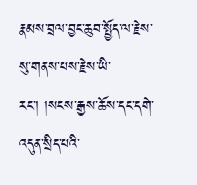རྣམས་བྲལ་བྱང་ཆུབ་སྤྱོད་ལ་རྗེས་སུ་གནས་པས་རྗེས་ཡི་རང་། །སངས་རྒྱས་ཆོས་དང་དགེ་འདུན་སྲིད་པའི་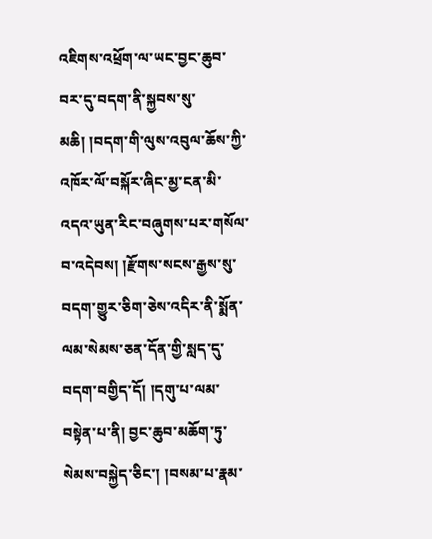འཇིགས་འཕྲོག་ལ་ཡང་བྱང་ཆུབ་བར་དུ་བདག་ནི་སྐྱབས་སུ་མཆི། །བདག་གི་ལུས་འབུལ་ཆོས་ཀྱི་འཁོར་ལོ་བསྐོར་ཞིང་མྱ་ངན་མི་འདའ་ཡུན་རིང་བཞུགས་པར་གསོལ་བ་འདེབས། །རྫོགས་སངས་རྒྱས་སུ་བདག་གྱུར་ཅིག་ཅེས་འདིར་ནི་སྨོན་ལམ་སེམས་ཅན་དོན་གྱི་སླད་དུ་བདག་བགྱིད་དོ། །དགུ་པ་ལམ་བསྟེན་པ་ནི། བྱང་ཆུབ་མཆོག་ཏུ་སེམས་བསྐྱེད་ཅིང་། །བསམ་པ་རྣམ་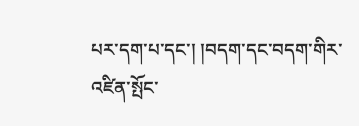པར་དག་པ་དང་། །བདག་དང་བདག་གིར་འཛིན་སྤོང་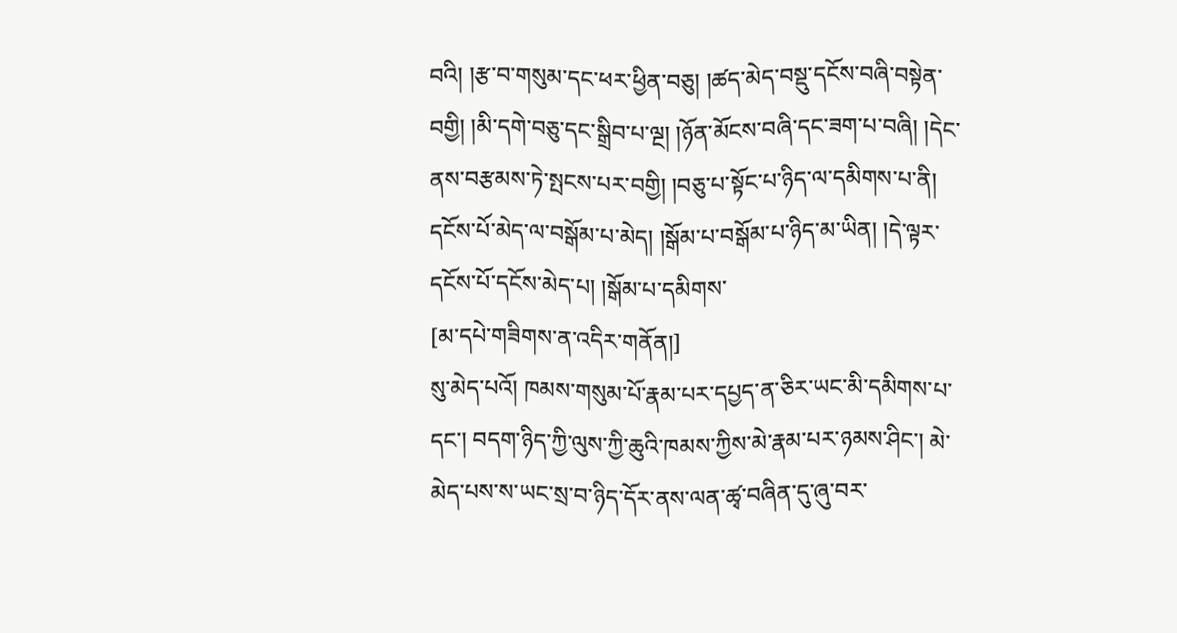བའི། །རྩ་བ་གསུམ་དང་ཕར་ཕྱིན་བཅུ། །ཚད་མེད་བསྡུ་དངོས་བཞི་བསྟེན་བགྱི། །མི་དགེ་བཅུ་དང་སྒྲིབ་པ་ལྔ། །ཉོན་མོངས་བཞི་དང་ཟག་པ་བཞི། །དེང་ནས་བརྩམས་ཏེ་སྤངས་པར་བགྱི། །བཅུ་པ་སྟོང་པ་ཉིད་ལ་དམིགས་པ་ནི། དངོས་པོ་མེད་ལ་བསྒོམ་པ་མེད། །སྒོམ་པ་བསྒོམ་པ་ཉིད་མ་ཡིན། །དེ་ལྟར་དངོས་པོ་དངོས་མེད་པ། །སྒོམ་པ་དམིགས་
[མ་དཔེ་གཟིགས་ན་འདིར་གནོན།]
སུ་མེད་པའོ། ཁམས་གསུམ་པོ་རྣམ་པར་དཔྱད་ན་ཅིར་ཡང་མི་དམིགས་པ་དང་། བདག་ཉིད་ཀྱི་ལུས་ཀྱི་ཆུའི་ཁམས་ཀྱིས་མེ་རྣམ་པར་ཉམས་ཤིང་། མེ་མེད་པས་ས་ཡང་སྲ་བ་ཉིད་དོར་ནས་ལན་ཚྭ་བཞིན་དུ་ཞུ་བར་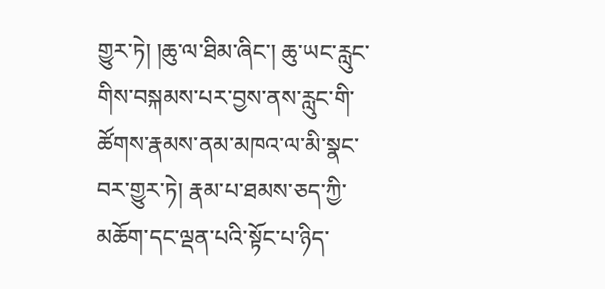གྱུར་ཏེ། །ཆུ་ལ་ཐིམ་ཞིང་། ཆུ་ཡང་རླུང་གིས་བསྐམས་པར་བྱས་ནས་རླུང་གི་ཚོགས་རྣམས་ནམ་མཁའ་ལ་མི་སྣང་བར་གྱུར་ཏེ། རྣམ་པ་ཐམས་ཅད་ཀྱི་མཆོག་དང་ལྡན་པའི་སྟོང་པ་ཉིད་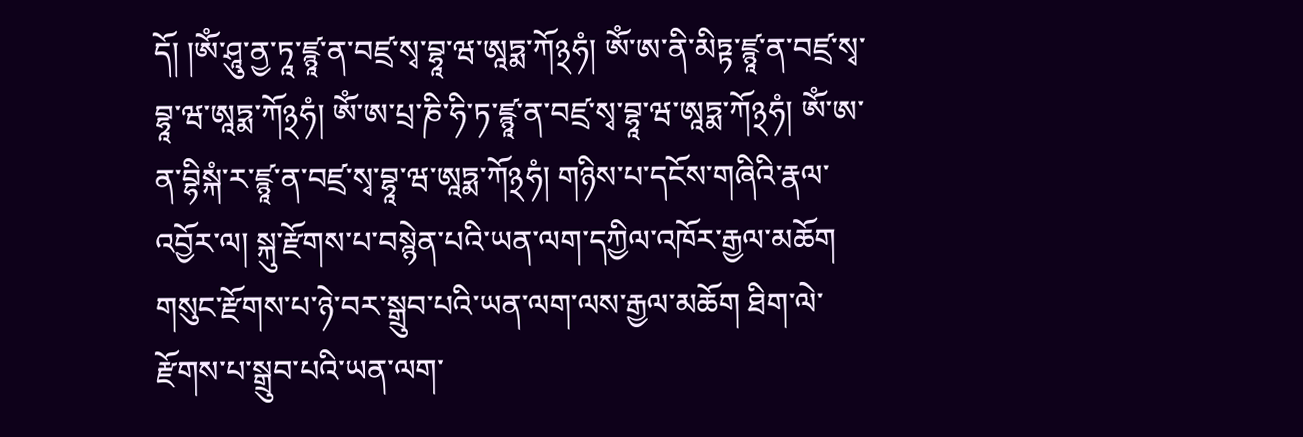དོ། །ཨོཾ་ཤཱུ་ནྱ་ཏཱ་ཛྙཱ་ན་བཛྲ་སྭ་བྷཱ་ཝ་ཨཱཏྨ་ཀོ྅ཧཾ། ཨོཾ་ཨ་ནི་མིཏྟ་ཛྙཱ་ན་བཛྲ་སྭ་བྷཱ་ཝ་ཨཱཏྨ་ཀོ྅ཧཾ། ཨོཾ་ཨ་པྲ་ཎི་ཧི་ཏ་ཛྙཱ་ན་བཛྲ་སྭ་བྷཱ་ཝ་ཨཱཏྨ་ཀོ྅ཧཾ། ཨོཾ་ཨ་ན་བྷིསྐཾ་ར་ཛྙཱ་ན་བཛྲ་སྭ་བྷཱ་ཝ་ཨཱཏྨ་ཀོ྅ཧཾ། གཉིས་པ་དངོས་གཞིའི་རྣལ་འབྱོར་ལ། སྐུ་རྫོགས་པ་བསྙེན་པའི་ཡན་ལག་དཀྱིལ་འཁོར་རྒྱལ་མཆོག གསུང་རྫོགས་པ་ཉེ་བར་སྒྲུབ་པའི་ཡན་ལག་ལས་རྒྱལ་མཆོག ཐིག་ལེ་རྫོགས་པ་སྒྲུབ་པའི་ཡན་ལག་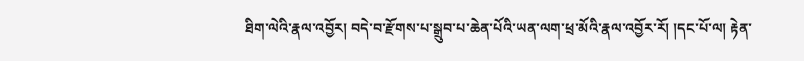ཐིག་ལེའི་རྣལ་འབྱོར། བདེ་བ་རྫོགས་པ་སྒྲུབ་པ་ཆེན་པོའི་ཡན་ལག་ཕྲ་མོའི་རྣལ་འབྱོར་རོ། །དང་པོ་ལ། རྟེན་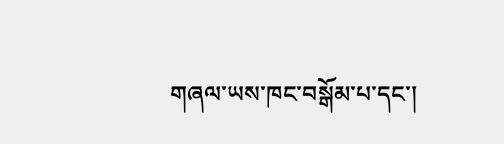གཞལ་ཡས་ཁང་བསྒོམ་པ་དང་།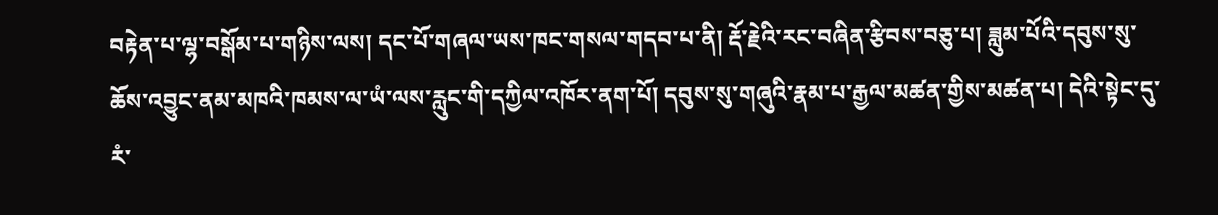བརྟེན་པ་ལྷ་བསྒོམ་པ་གཉིས་ལས། དང་པོ་གཞལ་ཡས་ཁང་གསལ་གདབ་པ་ནི། རྡོ་རྗེའི་རང་བཞིན་རྩིབས་བཅུ་པ། ཟླུམ་པོའི་དབུས་སུ་ཆོས་འབྱུང་ནམ་མཁའི་ཁམས་ལ་ཡཾ་ལས་རླུང་གི་དཀྱིལ་འཁོར་ནག་པོ། དབུས་སུ་གཞུའི་རྣམ་པ་རྒྱལ་མཚན་གྱིས་མཚན་པ། དེའི་སྟེང་དུ་རཾ་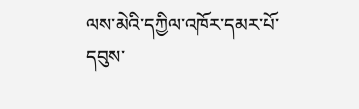ལས་མེའི་དཀྱིལ་འཁོར་དམར་པོ་དབུས་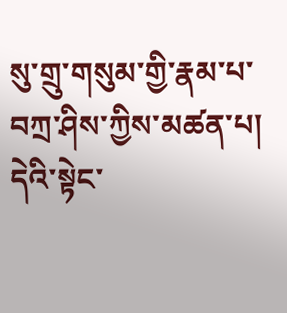སུ་གྲུ་གསུམ་གྱི་རྣམ་པ་བཀྲ་ཤིས་ཀྱིས་མཚན་པ། དེའི་སྟེང་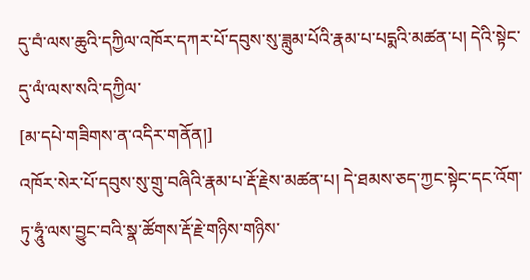དུ་བཾ་ལས་ཆུའི་དཀྱིལ་འཁོར་དཀར་པོ་དབུས་སུ་ཟླུམ་པོའི་རྣམ་པ་པདྨའི་མཚན་པ། དེའི་སྟེང་དུ་ལཾ་ལས་སའི་དཀྱིལ་
[མ་དཔེ་གཟིགས་ན་འདིར་གནོན།]
འཁོར་སེར་པོ་དབུས་སུ་གྲུ་བཞིའི་རྣམ་པ་རྡོ་རྗེས་མཚན་པ། དེ་ཐམས་ཅད་ཀྱང་སྟེང་དང་འོག་ཏུ་ཧཱུཾ་ལས་བྱུང་བའི་སྣ་ཚོགས་རྡོ་རྗེ་གཉིས་གཉིས་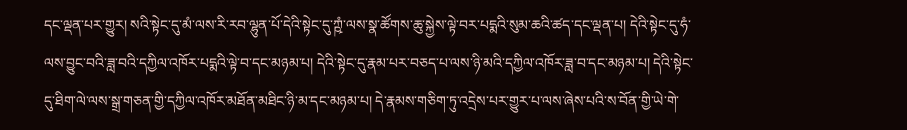དང་ལྡན་པར་གྱུར། སའི་སྟེང་དུ་མཾ་ལས་རི་རབ་ལྷུན་པོ་དེའི་སྟེང་དུ་ཀྵཾ་ལས་སྣ་ཚོགས་ཆུ་སྐྱེས་ལྟེ་བར་པདྨའི་སུམ་ཆའི་ཚད་དང་ལྡན་པ། དེའི་སྟེང་དུ་ཧཾ་ལས་བྱུང་བའི་ཟླ་བའི་དཀྱིལ་འཁོར་པདྨའི་ལྟེ་བ་དང་མཉམ་པ། དེའི་སྟེང་དུ་རྣམ་པར་བཅད་པ་ལས་ཉི་མའི་དཀྱིལ་འཁོར་ཟླ་བ་དང་མཉམ་པ། དེའི་སྟེང་དུ་ཐིག་ལེ་ལས་སྒྲ་གཅན་གྱི་དཀྱིལ་འཁོར་མཐོན་མཐིང་ཉི་མ་དང་མཉམ་པ། དེ་རྣམས་གཅིག་ཏུ་འདྲེས་པར་གྱུར་པ་ལས་ཞེས་པའི་ས་བོན་གྱི་ཡེ་གེ་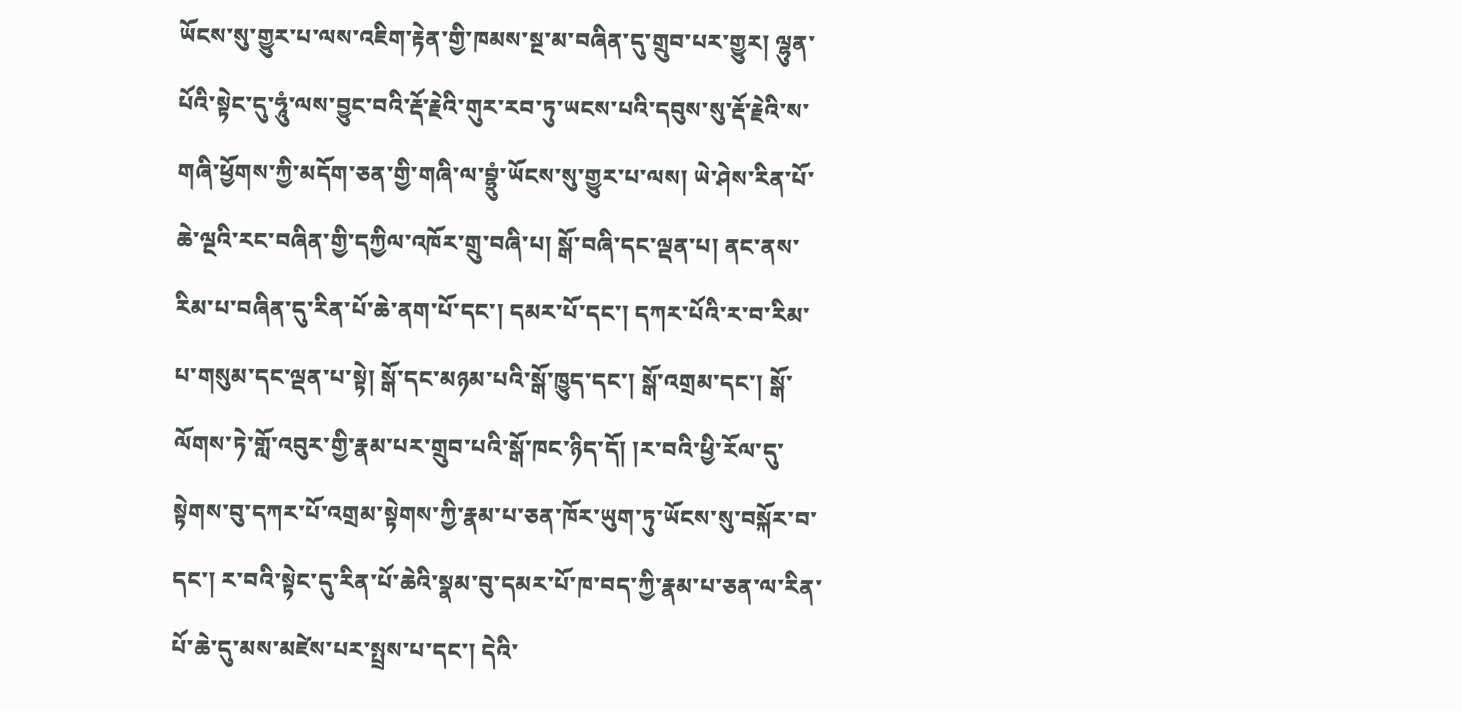ཡོངས་སུ་གྱུར་པ་ལས་འཇིག་རྟེན་གྱི་ཁམས་སྔ་མ་བཞིན་དུ་གྲུབ་པར་གྱུར། ལྷུན་པོའི་སྟེང་དུ་ཧཱུཾ་ལས་བྱུང་བའི་རྡོ་རྗེའི་གུར་རབ་ཏུ་ཡངས་པའི་དབུས་སུ་རྡོ་རྗེའི་ས་གཞི་ཕྱོགས་ཀྱི་མདོག་ཅན་གྱི་གཞི་ལ་བྷྲུཾ་ཡོངས་སུ་གྱུར་པ་ལས། ཡེ་ཤེས་རིན་པོ་ཆེ་ལྔའི་རང་བཞིན་གྱི་དཀྱིལ་འཁོར་གྲུ་བཞི་པ། སྒོ་བཞི་དང་ལྡན་པ། ནང་ནས་རིམ་པ་བཞིན་དུ་རིན་པོ་ཆེ་ནག་པོ་དང་། དམར་པོ་དང་། དཀར་པོའི་ར་བ་རིམ་པ་གསུམ་དང་ལྡན་པ་སྟེ། སྒོ་དང་མཉམ་པའི་སྒོ་ཁྱུད་དང་། སྒོ་འགྲམ་དང་། སྒོ་ལོགས་ཏེ་གློ་འབུར་གྱི་རྣམ་པར་གྲུབ་པའི་སྒོ་ཁང་ཉིད་དོ། །ར་བའི་ཕྱི་རོལ་དུ་སྟེགས་བུ་དཀར་པོ་འགྲམ་སྟེགས་ཀྱི་རྣམ་པ་ཅན་ཁོར་ཡུག་ཏུ་ཡོངས་སུ་བསྐོར་བ་དང་། ར་བའི་སྟེང་དུ་རིན་པོ་ཆེའི་སྣམ་བུ་དམར་པོ་ཁ་བད་ཀྱི་རྣམ་པ་ཅན་ལ་རིན་པོ་ཆེ་དུ་མས་མཛེས་པར་སྤྲས་པ་དང་། དེའི་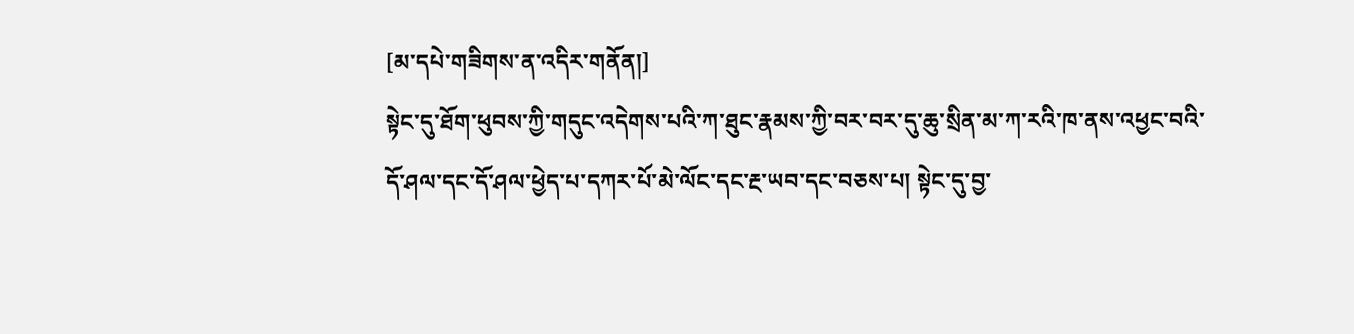[མ་དཔེ་གཟིགས་ན་འདིར་གནོན།]
སྟེང་དུ་ཐོག་ཕུབས་ཀྱི་གདུང་འདེགས་པའི་ཀ་ཐུང་རྣམས་ཀྱི་བར་བར་དུ་ཆུ་སྲིན་མ་ཀ་རའི་ཁ་ནས་འཕྱང་བའི་དོ་ཤལ་དང་དོ་ཤལ་ཕྱེད་པ་དཀར་པོ་མེ་ལོང་དང་རྔ་ཡབ་དང་བཅས་པ། སྟེང་དུ་བྱ་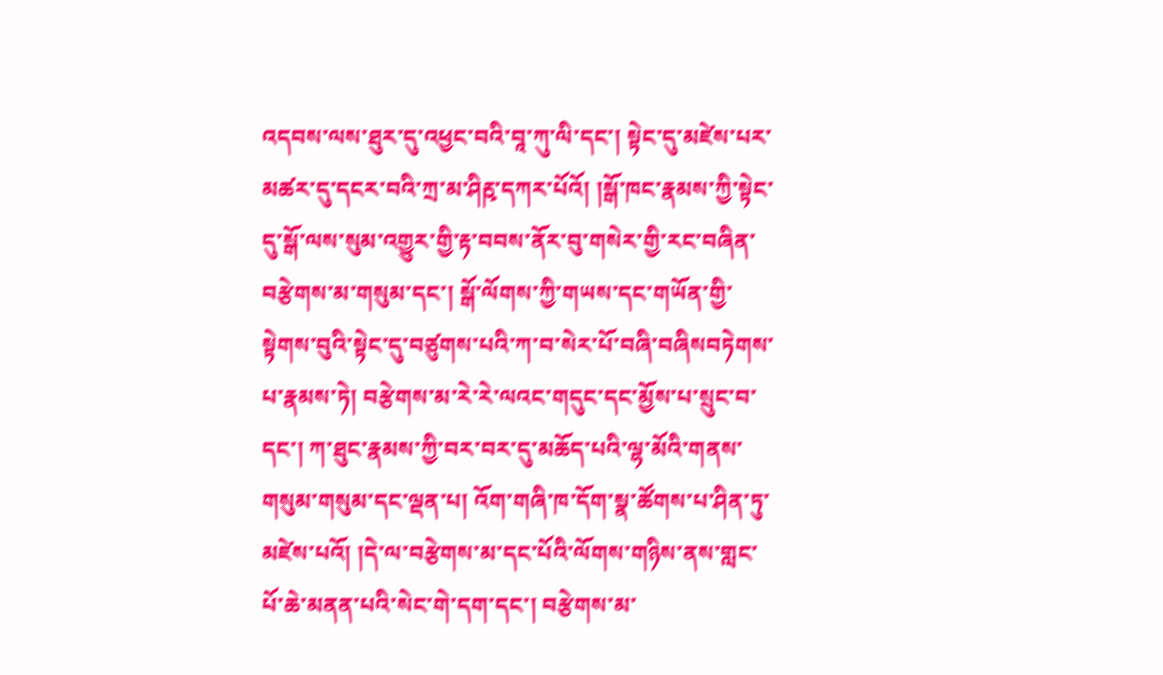འདབས་ལས་ཐུར་དུ་འཕྱང་བའི་བཱ་ཀུ་ལི་དང་། སྟེང་དུ་མཛེས་པར་མཚར་དུ་དངར་བའི་ཀྲ་མ་ཤིརྵ་དཀར་པོའོ། །སྒོ་ཁང་རྣམས་ཀྱི་སྟེང་དུ་སྒོ་ལས་སུམ་འགྱུར་གྱི་རྟ་བབས་ནོར་བུ་གསེར་གྱི་རང་བཞིན་བརྩེགས་མ་གསུམ་དང་། སྒོ་ལོགས་ཀྱི་གཡས་དང་གཡོན་གྱི་སྟེགས་བུའི་སྟེང་དུ་བཙུགས་པའི་ཀ་བ་སེར་པོ་བཞི་བཞིསབཏེགས་པ་རྣམས་ཏེ། བརྩེགས་མ་རེ་རེ་ལའང་གདུང་དང་མྱོས་པ་སྲུང་བ་དང་། ཀ་ཐུང་རྣམས་ཀྱི་བར་བར་དུ་མཆོད་པའི་ལྷ་མོའི་གནས་གསུམ་གསུམ་དང་ལྡན་པ། འོག་གཞི་ཁ་དོག་སྣ་ཚོགས་པ་ཤིན་ཏུ་མཛེས་པའོ། །དེ་ལ་བརྩེགས་མ་དང་པོའི་ལོགས་གཉིས་ནས་གླང་པོ་ཆེ་མནན་པའི་སེང་གེ་དག་དང་། བརྩེགས་མ་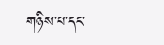གཉིས་པ་དང་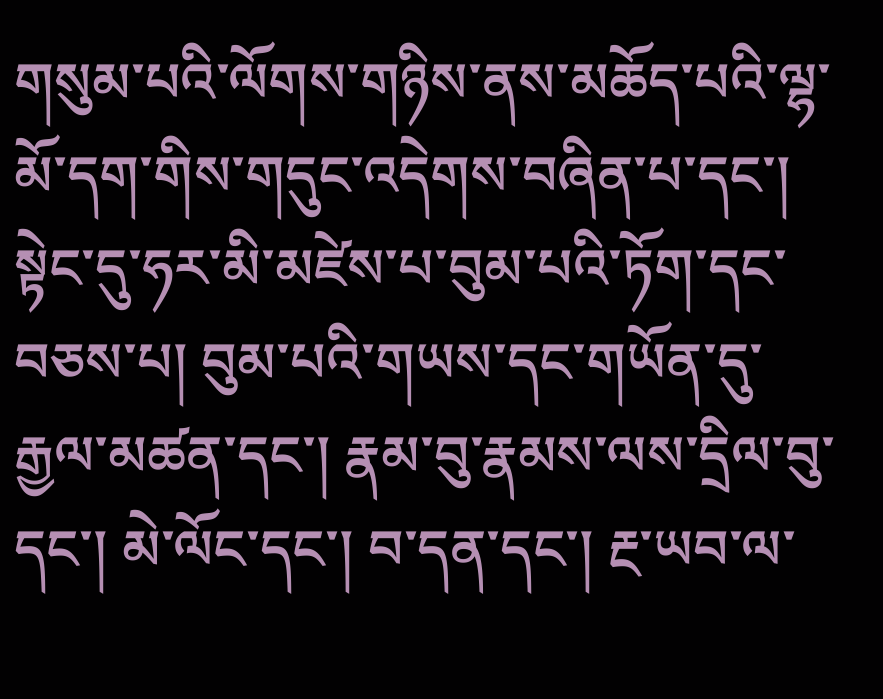གསུམ་པའི་ལོགས་གཉིས་ནས་མཆོད་པའི་ལྷ་མོ་དག་གིས་གདུང་འདེགས་བཞིན་པ་དང་། སྟེང་དུ་ཧར་མི་མཛེས་པ་བུམ་པའི་ཏོག་དང་བཅས་པ། བུམ་པའི་གཡས་དང་གཡོན་དུ་རྒྱལ་མཚན་དང་། རྣམ་བུ་རྣམས་ལས་དྲིལ་བུ་དང་། མེ་ལོང་དང་། བ་དན་དང་། རྔ་ཡབ་ལ་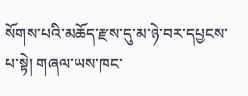སོགས་པའི་མཆོད་རྫས་དུ་མ་ཉེ་བར་དཔྱངས་པ་སྟེ། གཞལ་ཡས་ཁང་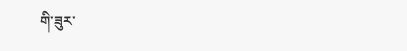གི་ཟུར་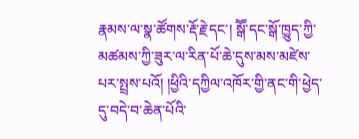རྣམས་ལ་སྣ་ཚོགས་རྡོ་རྗེ་དང་། སྒཽ་དང་སྒོ་ཁྱུད་ཀྱི་མཚམས་ཀྱི་ཟུར་ལ་རིན་པོ་ཆེ་དུས་མས་མཛེས་པར་སྤྲས་པའོ། །ཕྱིའི་དཀྱིལ་འཁོར་གྱི་ནང་གི་ཕྱེད་དུ་བདེ་བ་ཆེན་པོའི་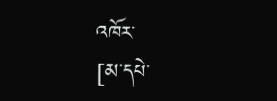འཁོར་
[མ་དཔེ་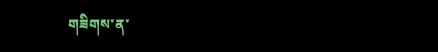གཟིགས་ན་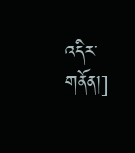འདིར་གནོན།]